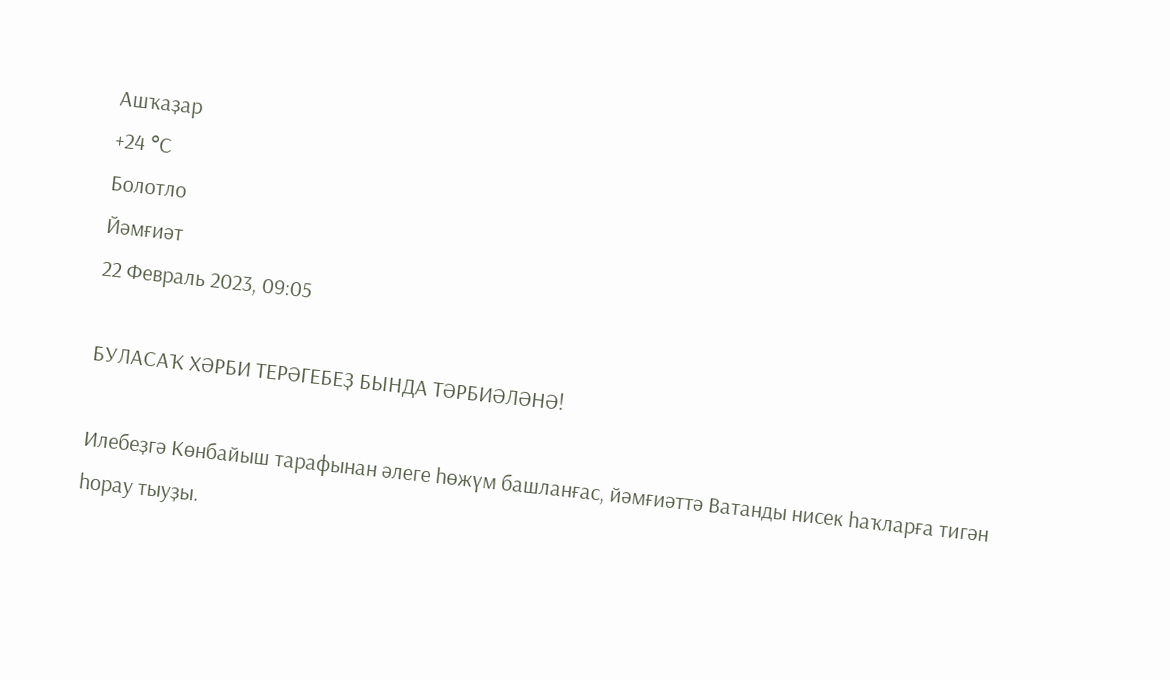Ашҡаҙар
+24 °С
Болотло
Йәмғиәт
22 Февраль 2023, 09:05

БУЛАСАҠ ХӘРБИ ТЕРӘГЕБЕҘ БЫНДА ТӘРБИӘЛӘНӘ!

Илебеҙгә Көнбайыш тарафынан әлеге һөжүм башланғас, йәмғиәттә Ватанды нисек һаҡларға тигән һорау тыуҙы.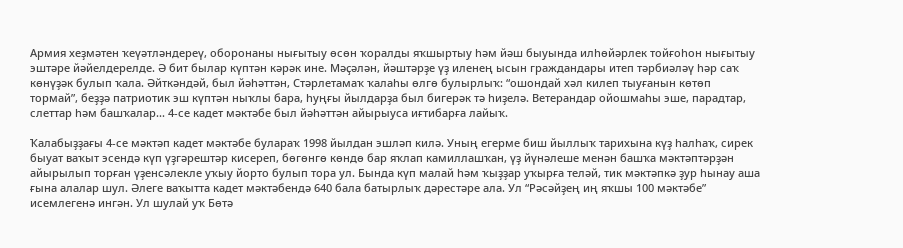Армия хеҙмәтен ҡеүәтләндереү, оборонаны нығытыу өсөн ҡоралды яҡшыртыу һәм йәш быуында илһөйәрлек тойғоһон нығытыу эштәре йәйелдерелде. Ә бит былар күптән кәрәк ине. Мәҫәлән, йәштәрҙе үҙ иленең ысын граждандары итеп тәрбиәләү һәр саҡ көнүҙәк булып ҡала. Әйткәндәй, был йәһәттән, Стәрлетамаҡ ҡалаһы өлгө булырлыҡ: “ошондай хәл килеп тыуғанын көтөп тормай”, беҙҙә патриотик эш күптән ныҡлы бара, һуңғы йылдарҙа был бигерәк тә һиҙелә. Ветерандар ойошмаһы эше, парадтар, слеттар һәм башҡалар... 4-се кадет мәктәбе был йәһәттән айырыуса иғтибарға лайыҡ.

Ҡалабыҙҙағы 4-се мәктәп кадет мәктәбе булараҡ 1998 йылдан эшләп килә. Уның егерме биш йыллыҡ тарихына күҙ һалһаҡ, сирек быуат ваҡыт эсендә күп үҙгәрештәр кисереп, бөгөнгө көндө бар яҡлап камиллашҡан, үҙ йүнәлеше менән башҡа мәктәптәрҙән айырылып торған үҙенсәлекле уҡыу йорто булып тора ул. Бында күп малай һәм ҡыҙҙар уҡырға теләй, тик мәктәпкә ҙур һынау аша ғына алалар шул. Әлеге ваҡытта кадет мәктәбендә 640 бала батырлыҡ дәрестәре ала. Ул “Рәсәйҙең иң яҡшы 100 мәктәбе” исемлегенә ингән. Ул шулай уҡ Бөтә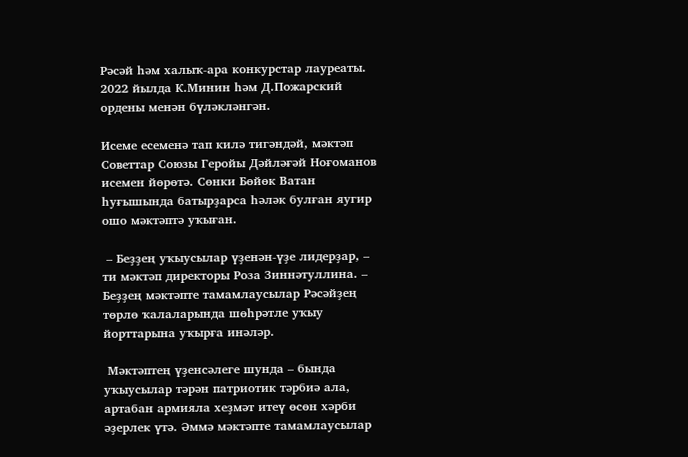Рәсәй һәм халыҡ-ара конкурстар лауреаты. 2022 йылда К.Минин һәм Д.Пожарский ордены менән бүләкләнгән.

Исеме есеменә тап килә тигәндәй, мәктәп Советтар Союзы Геройы Дәйләғәй Ноғоманов исемен йөрөтә. Сөнки Бөйөк Ватан һуғышында батырҙарса һәләк булған яугир ошо мәктәптә уҡыған.

 – Беҙҙең уҡыусылар үҙенән-үҙе лидерҙар, – ти мәктәп директоры Роза Зиннәтуллина. – Беҙҙең мәктәпте тамамлаусылар Рәсәйҙең төрлө ҡалаларында шөһрәтле уҡыу йорттарына уҡырға инәләр.

 Мәктәптең үҙенсәлеге шунда – бында уҡыусылар тәрән патриотик тәрбиә ала, артабан армияла хеҙмәт итеү өсөн хәрби әҙерлек үтә. Әммә мәктәпте тамамлаусылар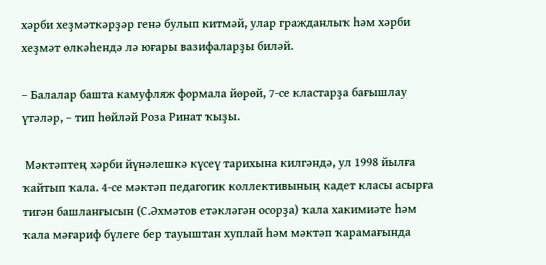хәрби хеҙмәткәрҙәр генә булып китмәй, улар гражданлыҡ һәм хәрби хеҙмәт өлкәһендә лә юғары вазифаларҙы биләй.

– Балалар башта камуфляж формала йөрөй, 7-се кластарҙа бағышлау үтәләр, – тип һөйләй Роза Ринат ҡыҙы.

 Мәктәптең хәрби йүнәлешкә күсеү тарихына килгәндә, ул 1998 йылға ҡайтып ҡала. 4-се мәктәп педагогик коллективының кадет класы асырға тигән башланғысын (С.Әхмәтов етәкләгән осорҙа) ҡала хакимиәте һәм ҡала мәғариф бүлеге бер тауыштан хуплай һәм мәктәп ҡарамағында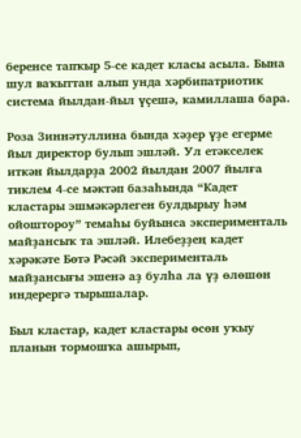беренсе тапҡыр 5-се кадет класы асыла. Бына шул ваҡыттан алып унда хәрбипатриотик система йылдан-йыл үҫешә, камиллаша бара.

Роза Зиннәтуллина бында хәҙер үҙе егерме йыл директор булып эшләй. Ул етәкселек иткән йылдарҙа 2002 йылдан 2007 йылға тиклем 4-се мәктәп базаһында “Кадет кластары эшмәкәрлеген булдырыу һәм ойоштороу” темаһы буйынса эксперименталь майҙансыҡ та эшләй. Илебеҙҙең кадет хәрәкәте Бөтә Рәсәй эксперименталь майҙансығы эшенә аҙ булһа ла үҙ өлөшөн индерергә тырышалар.

Был кластар, кадет кластары өсөн уҡыу планын тормошҡа ашырып,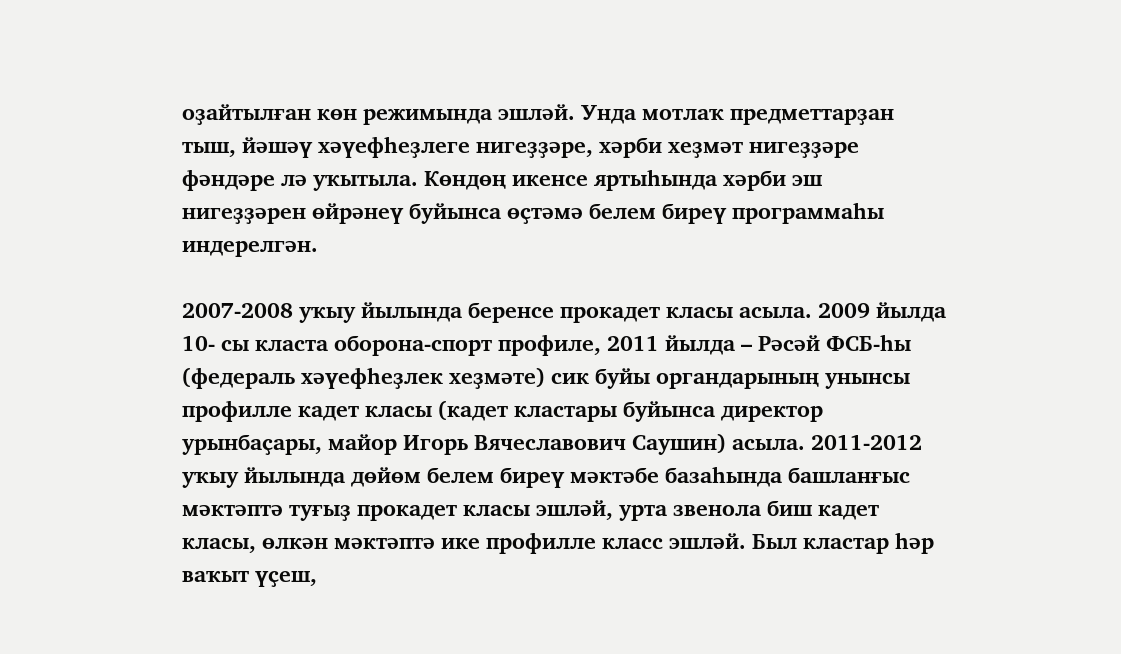оҙайтылған көн режимында эшләй. Унда мотлаҡ предметтарҙан тыш, йәшәү хәүефһеҙлеге нигеҙҙәре, хәрби хеҙмәт нигеҙҙәре фәндәре лә уҡытыла. Көндөң икенсе яртыһында хәрби эш нигеҙҙәрен өйрәнеү буйынса өҫтәмә белем биреү программаһы индерелгән.

2007-2008 уҡыу йылында беренсе прокадет класы асыла. 2009 йылда 10- сы класта оборона-спорт профиле, 2011 йылда – Рәсәй ФСБ-һы (федераль хәүефһеҙлек хеҙмәте) сик буйы органдарының унынсы профилле кадет класы (кадет кластары буйынса директор урынбаҫары, майор Игорь Вячеславович Саушин) асыла. 2011-2012 уҡыу йылында дөйөм белем биреү мәктәбе базаһында башланғыс мәктәптә туғыҙ прокадет класы эшләй, урта звенола биш кадет класы, өлкән мәктәптә ике профилле класс эшләй. Был кластар һәр ваҡыт үҫеш,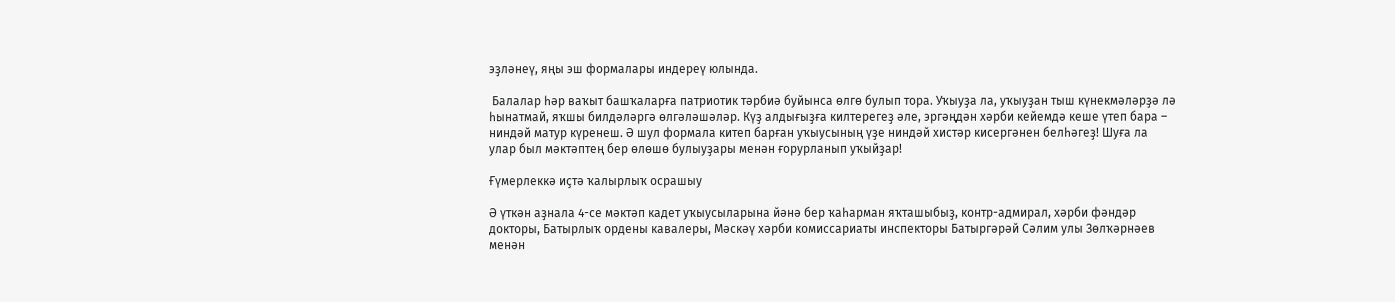эҙләнеү, яңы эш формалары индереү юлында.

 Балалар һәр ваҡыт башҡаларға патриотик тәрбиә буйынса өлгө булып тора. Уҡыуҙа ла, уҡыуҙан тыш күнекмәләрҙә лә һынатмай, яҡшы билдәләргә өлгәләшәләр. Күҙ алдығыҙға килтерегеҙ әле, эргәңдән хәрби кейемдә кеше үтеп бара – ниндәй матур күренеш. Ә шул формала китеп барған уҡыусының үҙе ниндәй хистәр кисергәнен белһәгеҙ! Шуға ла улар был мәктәптең бер өлөшө булыуҙары менән ғорурланып уҡыйҙар!

Ғүмерлеккә иҫтә ҡалырлыҡ осрашыу

Ә үткән аҙнала 4-се мәктәп кадет уҡыусыларына йәнә бер ҡаһарман яҡташыбыҙ, контр-адмирал, хәрби фәндәр докторы, Батырлыҡ ордены кавалеры, Мәскәү хәрби комиссариаты инспекторы Батыргәрәй Сәлим улы Зөлҡәрнәев менән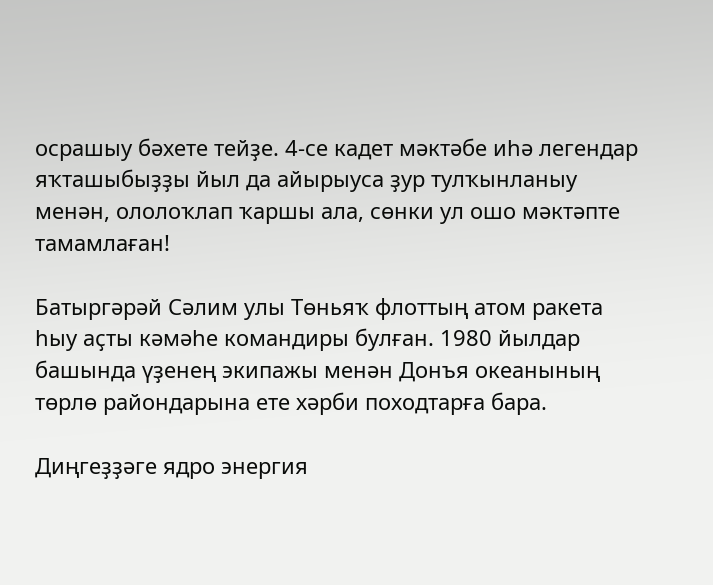осрашыу бәхете тейҙе. 4-се кадет мәктәбе иһә легендар яҡташыбыҙҙы йыл да айырыуса ҙур тулҡынланыу менән, ололоҡлап ҡаршы ала, сөнки ул ошо мәктәпте тамамлаған!

Батыргәрәй Сәлим улы Төньяҡ флоттың атом ракета һыу аҫты кәмәһе командиры булған. 1980 йылдар башында үҙенең экипажы менән Донъя океанының төрлө райондарына ете хәрби походтарға бара.

Диңгеҙҙәге ядро энергия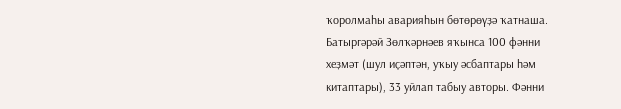ҡоролмаһы аварияһын бөтөрөүҙә ҡатнаша. Батыргәрәй Зөлҡәрнәев яҡынса 100 фәнни хеҙмәт (шул иҫәптән, уҡыу әсбаптары һәм китаптары), 33 уйлап табыу авторы. Фәнни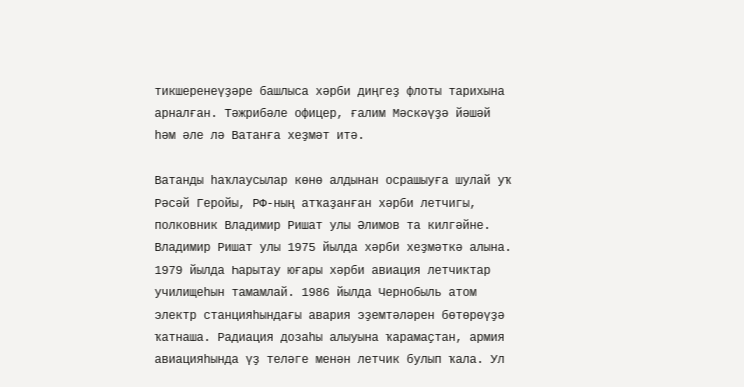тикшеренеүҙәре башлыса хәрби диңгеҙ флоты тарихына арналған. Тәжрибәле офицер, ғалим Мәскәүҙә йәшәй һәм әле лә Ватанға хеҙмәт итә.

Ватанды һаҡлаусылар көнө алдынан осрашыуға шулай уҡ Рәсәй Геройы, РФ-ның атҡаҙанған хәрби летчигы, полковник Владимир Ришат улы Әлимов та килгәйне. Владимир Ришат улы 1975 йылда хәрби хеҙмәткә алына. 1979 йылда Һарытау юғары хәрби авиация летчиктар училищеһын тамамлай. 1986 йылда Чернобыль атом электр станцияһындағы авария эҙемтәләрен бөтөрөүҙә ҡатнаша. Радиация дозаһы алыуына ҡарамаҫтан, армия авиацияһында үҙ теләге менән летчик булып ҡала. Ул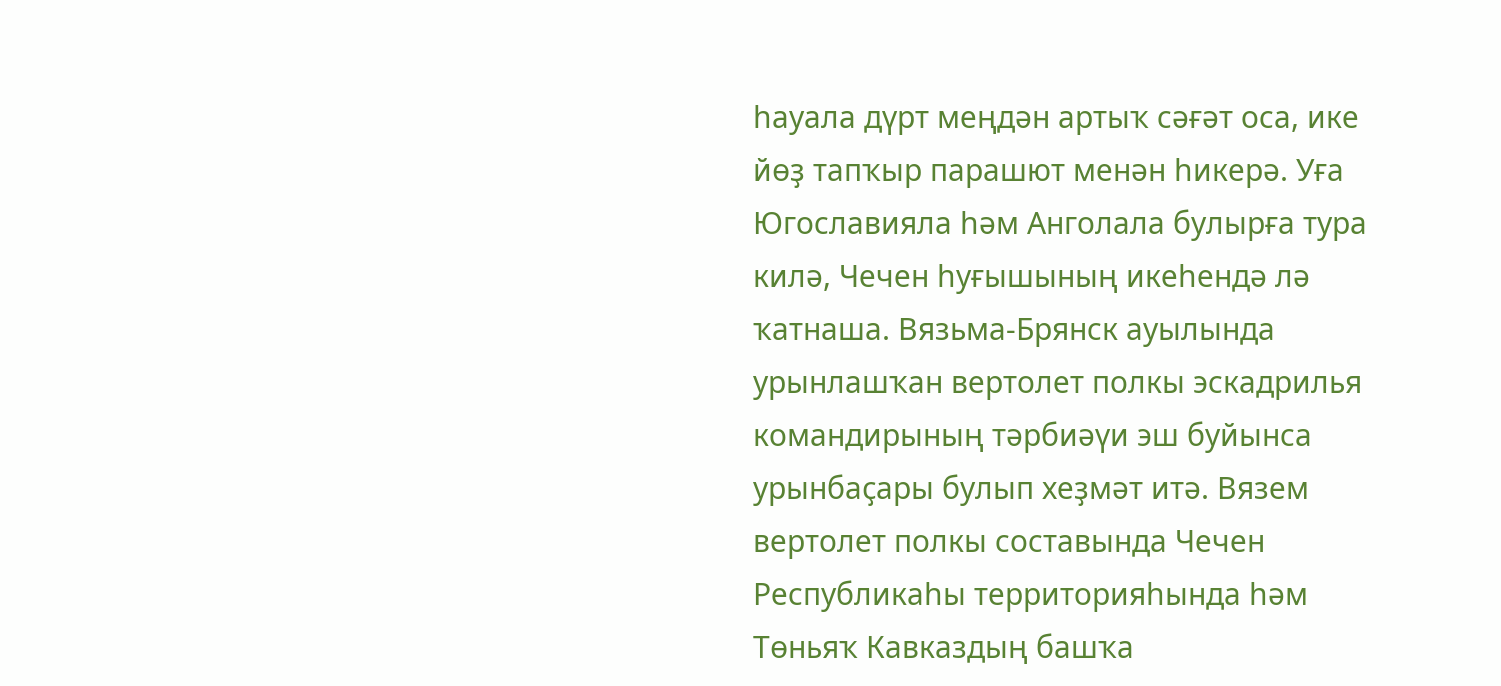һауала дүрт меңдән артыҡ сәғәт оса, ике йөҙ тапҡыр парашют менән һикерә. Уға Югославияла һәм Анголала булырға тура килә, Чечен һуғышының икеһендә лә ҡатнаша. Вязьма-Брянск ауылында урынлашҡан вертолет полкы эскадрилья командирының тәрбиәүи эш буйынса урынбаҫары булып хеҙмәт итә. Вязем вертолет полкы составында Чечен Республикаһы территорияһында һәм Төньяҡ Кавказдың башҡа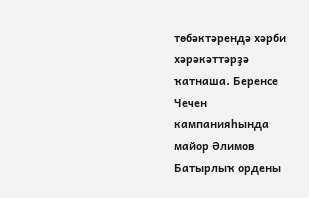төбәктәрендә хәрби хәрәкәттәрҙә ҡатнаша. Беренсе Чечен кампанияһында майор Әлимов Батырлыҡ ордены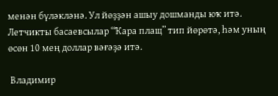менән бүләкләнә. Ул йөҙҙән ашыу дошманды юҡ итә. Летчикты басаевсылар “Ҡара плащ” тип йөрөтә, һәм уның өсөн 10 мең доллар вәғәҙә итә.

 Владимир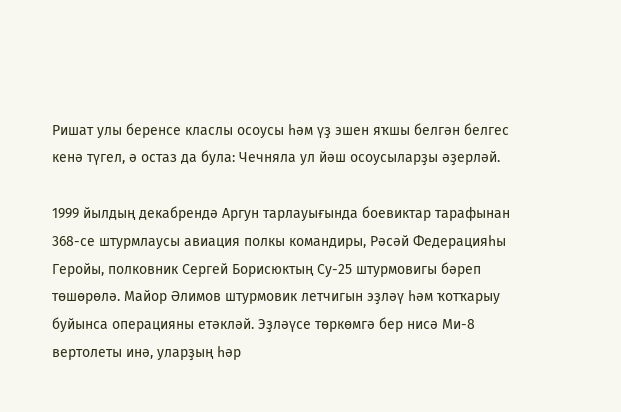Ришат улы беренсе класлы осоусы һәм үҙ эшен яҡшы белгән белгес кенә түгел, ә остаз да була: Чечняла ул йәш осоусыларҙы әҙерләй.

1999 йылдың декабрендә Аргун тарлауығында боевиктар тарафынан 368-се штурмлаусы авиация полкы командиры, Рәсәй Федерацияһы Геройы, полковник Сергей Борисюктың Су-25 штурмовигы бәреп төшөрөлә. Майор Әлимов штурмовик летчигын эҙләү һәм ҡотҡарыу буйынса операцияны етәкләй. Эҙләүсе төркөмгә бер нисә Ми-8 вертолеты инә, уларҙың һәр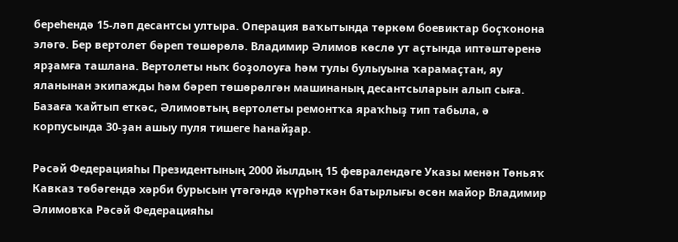береһендә 15-ләп десантсы ултыра. Операция ваҡытында төркөм боевиктар боҫҡонона эләгә. Бер вертолет бәреп төшөрөлә. Владимир Әлимов көслө ут аҫтында иптәштәренә ярҙамға ташлана. Вертолеты ныҡ боҙолоуға һәм тулы булыуына ҡарамаҫтан, яу яланынан экипажды һәм бәреп төшөрөлгән машинаның десантсыларын алып сыға. Базаға ҡайтып еткәс, Әлимовтың вертолеты ремонтҡа яраҡһыҙ тип табыла, ә корпусында 30-ҙан ашыу пуля тишеге һанайҙар.

Рәсәй Федерацияһы Президентының 2000 йылдың 15 февралендәге Указы менән Төньяҡ Кавказ төбәгендә хәрби бурысын үтәгәндә күрһәткән батырлығы өсөн майор Владимир Әлимовҡа Рәсәй Федерацияһы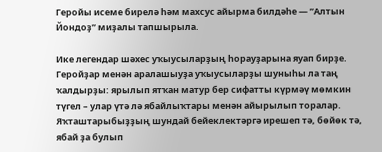Геройы исеме бирелә һәм махсус айырма билдәһе — ”Алтын Йондоҙ” миҙалы тапшырыла.

Ике легендар шәхес уҡыусыларҙың һорауҙарына яуап бирҙе. Геройҙар менән аралашыуҙа уҡыусыларҙы шуныһы ла таң ҡалдырҙы: ярылып ятҡан матур бер сифатты күрмәү мөмкин түгел – улар үтә лә ябайлыҡтары менән айырылып торалар. Яҡташтарыбыҙҙың шундай бейеклектәргә ирешеп тә, бөйөк тә, ябай ҙа булып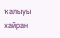ҡалыуы хайран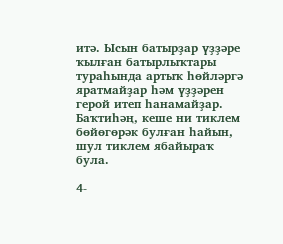итә. Ысын батырҙар үҙҙәре ҡылған батырлыҡтары тураһында артыҡ һөйләргә яратмайҙар һәм үҙҙәрен герой итеп һанамайҙар. Баҡтиһәң, кеше ни тиклем бөйөгөрәк булған һайын, шул тиклем ябайыраҡ була.

4-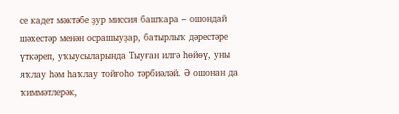се кадет мәктәбе ҙур миссия башҡара – ошондай шәхестәр менән осрашыуҙар, батырлыҡ дәрестәре үткәреп, уҡыусыларында Тыуған илгә һөйөү, уны яҡлау һәм һаҡлау тойғоһо тәрбиәләй. Ә ошонан да ҡиммәтлерәк,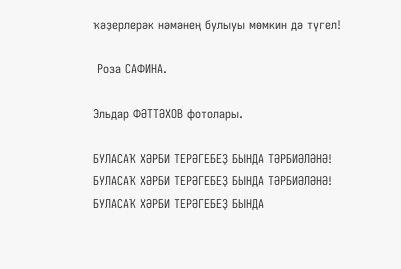ҡәҙерлерәк нәмәнең булыуы мөмкин дә түгел!

 Роза САФИНА.

Эльдар ФӘТТӘХОВ фотолары.

БУЛАСАҠ ХӘРБИ ТЕРӘГЕБЕҘ БЫНДА ТӘРБИӘЛӘНӘ!
БУЛАСАҠ ХӘРБИ ТЕРӘГЕБЕҘ БЫНДА ТӘРБИӘЛӘНӘ!
БУЛАСАҠ ХӘРБИ ТЕРӘГЕБЕҘ БЫНДА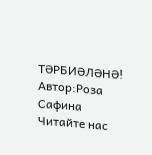ТӘРБИӘЛӘНӘ!
Автор:Роза Сафина
Читайте нас